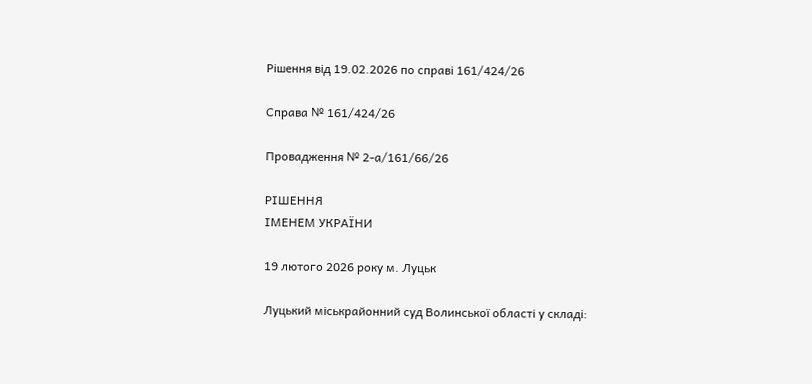Рішення від 19.02.2026 по справі 161/424/26

Справа № 161/424/26

Провадження № 2-а/161/66/26

РІШЕННЯ
ІМЕНЕМ УКРАЇНИ

19 лютого 2026 року м. Луцьк

Луцький міськрайонний суд Волинської області у складі: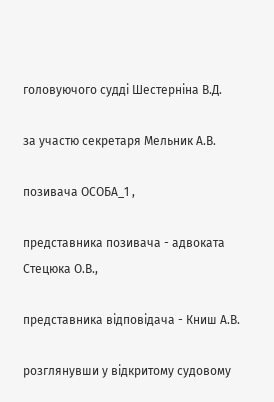головуючого судді Шестерніна В.Д.

за участю секретаря Мельник А.В.

позивача ОСОБА_1 ,

представника позивача - адвоката Стецюка О.В.,

представника відповідача - Книш А.В.

розглянувши у відкритому судовому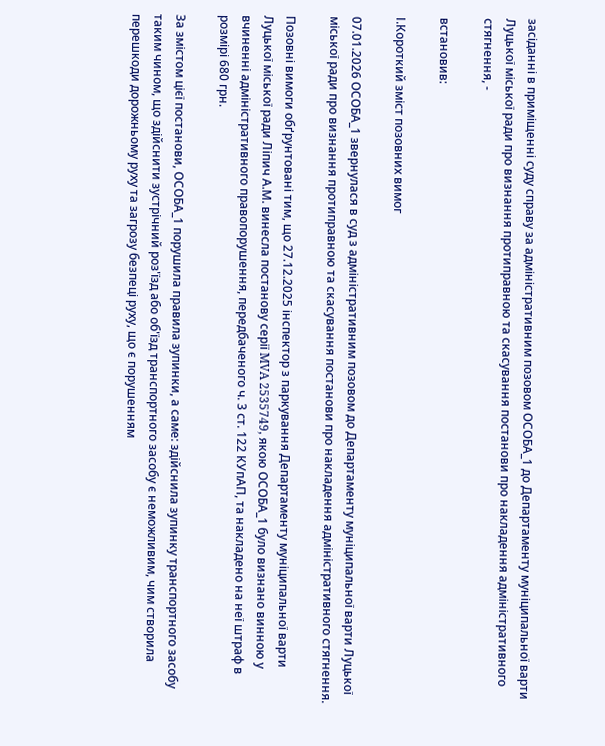засіданні в приміщенні суду справу за адміністративним позовом ОСОБА_1 до Департаменту муніципальної варти Луцької міської ради про визнання протиправною та скасування постанови про накладення адміністративного стягнення, -

встановив:

І.Короткий зміст позовних вимог

07.01.2026 ОСОБА_1 звернулася в суд з адміністративним позовом до Департаменту муніципальної варти Луцької міської ради про визнання протиправною та скасування постанови про накладення адміністративного стягнення.

Позовні вимоги обґрунтовані тим, що 27.12.2025 інспектор з паркування Департаменту муніципальної варти Луцької міської ради Ліпич А.М. винесла постанову серії MVA 2535749, якою ОСОБА_1 було визнано винною у вчиненні адміністративного правопорушення, передбаченого ч. 3 ст. 122 КУпАП, та накладено на неї штраф в розмірі 680 грн.

За змістом цієї постанови, ОСОБА_1 порушила правила зупинки, а саме: здійснила зупинку транспортного засобу таким чином, що здійснити зустрічний роз'їзд або об'їзд транспортного засобу є неможливим, чим створила перешкоди дорожньому руху та загрозу безпеці руху, що є порушенням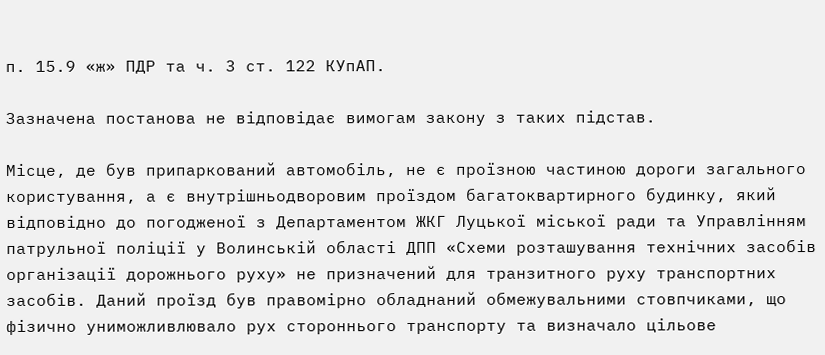п. 15.9 «ж» ПДР та ч. 3 ст. 122 КУпАП.

Зазначена постанова не відповідає вимогам закону з таких підстав.

Місце, де був припаркований автомобіль, не є проїзною частиною дороги загального користування, а є внутрішньодворовим проїздом багатоквартирного будинку, який відповідно до погодженої з Департаментом ЖКГ Луцької міської ради та Управлінням патрульної поліції у Волинській області ДПП «Схеми розташування технічних засобів організації дорожнього руху» не призначений для транзитного руху транспортних засобів. Даний проїзд був правомірно обладнаний обмежувальними стовпчиками, що фізично униможливлювало рух стороннього транспорту та визначало цільове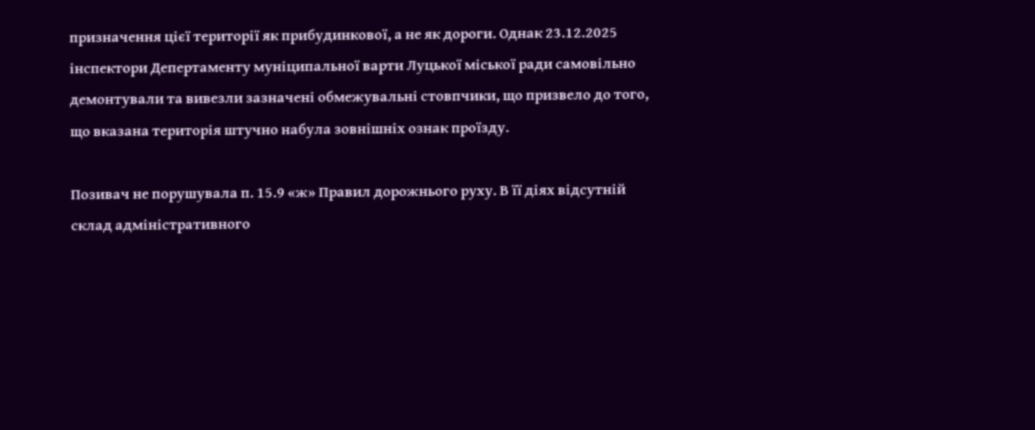призначення цієї території як прибудинкової, а не як дороги. Однак 23.12.2025 інспектори Депертаменту муніципальної варти Луцької міської ради самовільно демонтували та вивезли зазначені обмежувальні стовпчики, що призвело до того, що вказана територія штучно набула зовнішніх ознак проїзду.

Позивач не порушувала п. 15.9 «ж» Правил дорожнього руху. В її діях відсутній склад адміністративного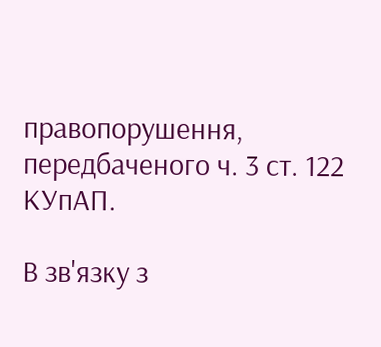правопорушення, передбаченого ч. 3 ст. 122 КУпАП.

В зв'язку з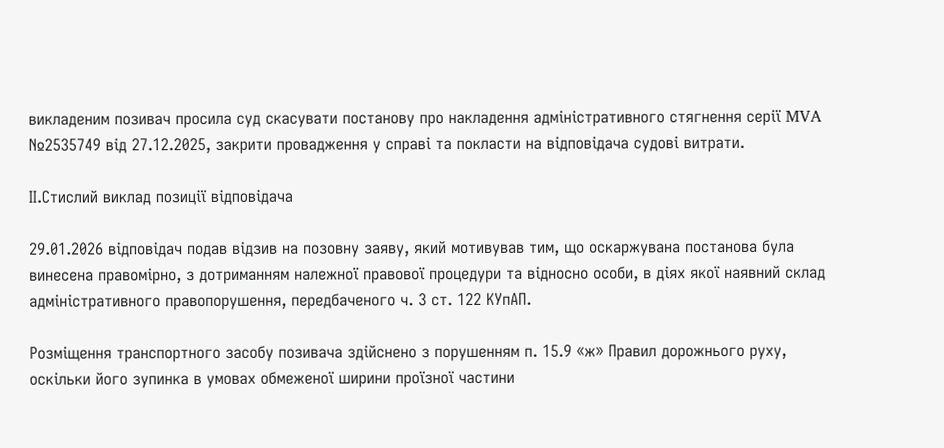викладеним позивач просила суд скасувати постанову про накладення адміністративного стягнення серії MVA №2535749 від 27.12.2025, закрити провадження у справі та покласти на відповідача судові витрати.

ІІ.Стислий виклад позиції відповідача

29.01.2026 відповідач подав відзив на позовну заяву, який мотивував тим, що оскаржувана постанова була винесена правомірно, з дотриманням належної правової процедури та відносно особи, в діях якої наявний склад адміністративного правопорушення, передбаченого ч. 3 ст. 122 КУпАП.

Розміщення транспортного засобу позивача здійснено з порушенням п. 15.9 «ж» Правил дорожнього руху, оскільки його зупинка в умовах обмеженої ширини проїзної частини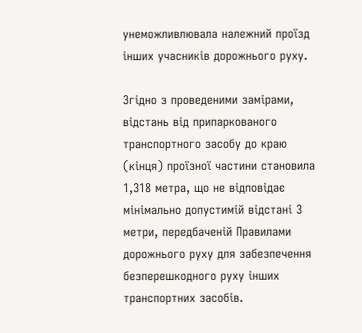унеможливлювала належний проїзд інших учасників дорожнього руху.

Згідно з проведеними замірами, відстань від припаркованого транспортного засобу до краю (кінця) проїзної частини становила 1,318 метра, що не відповідає мінімально допустимій відстані 3 метри, передбаченій Правилами дорожнього руху для забезпечення безперешкодного руху інших транспортних засобів.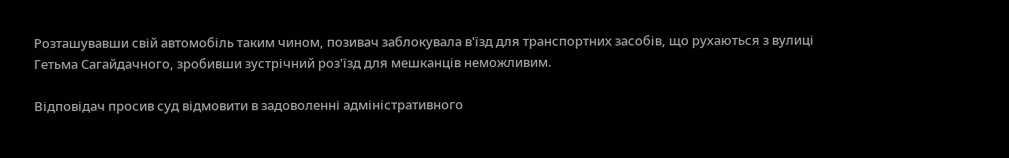Розташувавши свій автомобіль таким чином, позивач заблокувала в'їзд для транспортних засобів, що рухаються з вулиці Гетьма Сагайдачного, зробивши зустрічний роз'їзд для мешканців неможливим.

Відповідач просив суд відмовити в задоволенні адміністративного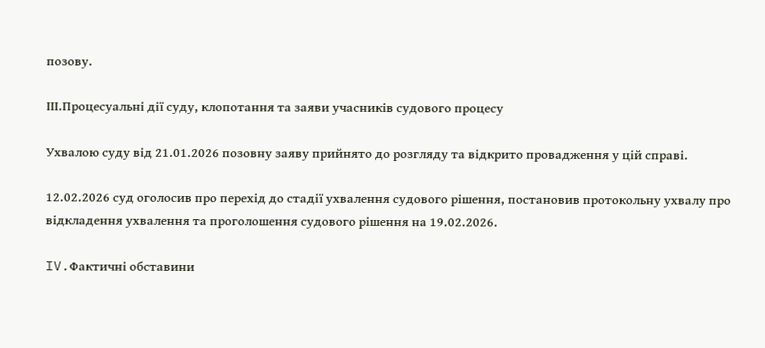позову.

ІІІ.Процесуальні дії суду, клопотання та заяви учасників судового процесу

Ухвалою суду від 21.01.2026 позовну заяву прийнято до розгляду та відкрито провадження у цій справі.

12.02.2026 суд оголосив про перехід до стадії ухвалення судового рішення, постановив протокольну ухвалу про відкладення ухвалення та проголошення судового рішення на 19.02.2026.

IV.Фактичні обставини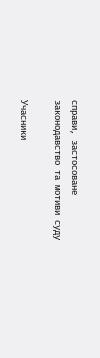справи, застосоване законодавство та мотиви суду

Учасники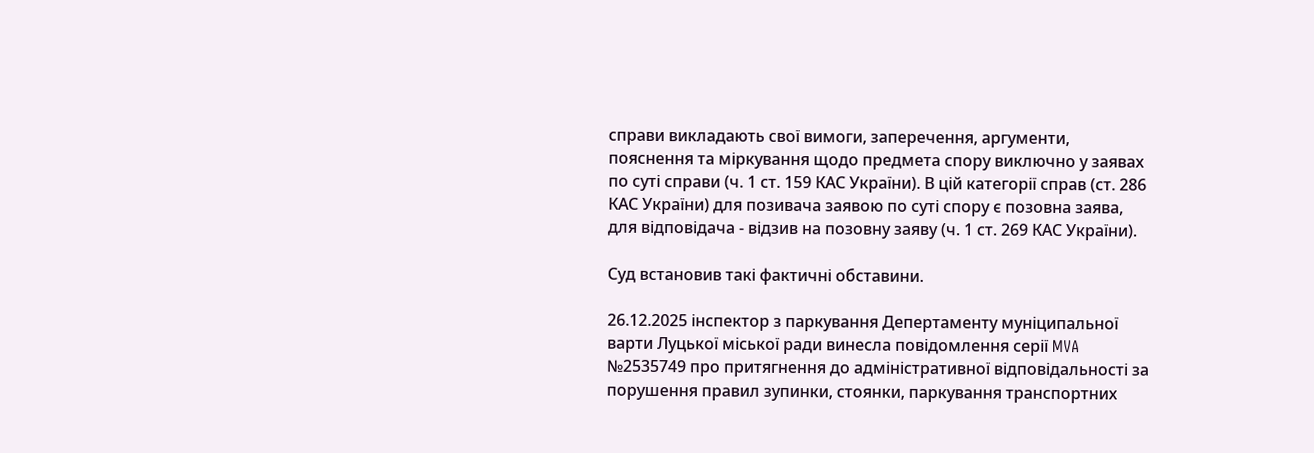справи викладають свої вимоги, заперечення, аргументи, пояснення та міркування щодо предмета спору виключно у заявах по суті справи (ч. 1 ст. 159 КАС України). В цій категорії справ (ст. 286 КАС України) для позивача заявою по суті спору є позовна заява, для відповідача - відзив на позовну заяву (ч. 1 ст. 269 КАС України).

Суд встановив такі фактичні обставини.

26.12.2025 інспектор з паркування Депертаменту муніципальної варти Луцької міської ради винесла повідомлення серії MVA №2535749 про притягнення до адміністративної відповідальності за порушення правил зупинки, стоянки, паркування транспортних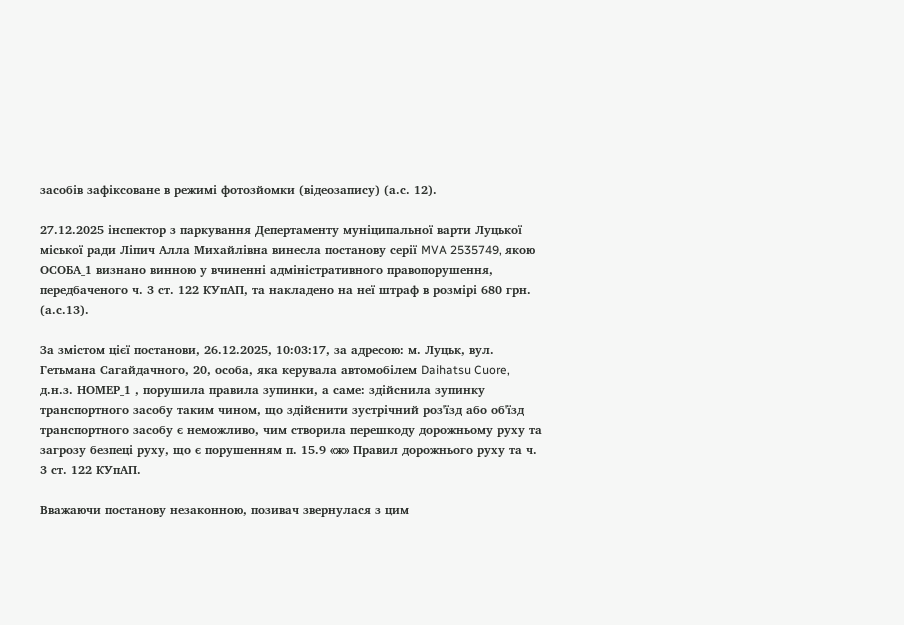засобів зафіксоване в режимі фотозйомки (відеозапису) (а.с. 12).

27.12.2025 інспектор з паркування Депертаменту муніципальної варти Луцької міської ради Ліпич Алла Михайлівна винесла постанову серії MVA 2535749, якою ОСОБА_1 визнано винною у вчиненні адміністративного правопорушення, передбаченого ч. 3 ст. 122 КУпАП, та накладено на неї штраф в розмірі 680 грн. (а.с.13).

За змістом цієї постанови, 26.12.2025, 10:03:17, за адресою: м. Луцьк, вул. Гетьмана Сагайдачного, 20, особа, яка керувала автомобілем Daihatsu Cuore, д.н.з. НОМЕР_1 , порушила правила зупинки, а саме: здійснила зупинку транспортного засобу таким чином, що здійснити зустрічний роз'їзд або об'їзд транспортного засобу є неможливо, чим створила перешкоду дорожньому руху та загрозу безпеці руху, що є порушенням п. 15.9 «ж» Правил дорожнього руху та ч. 3 ст. 122 КУпАП.

Вважаючи постанову незаконною, позивач звернулася з цим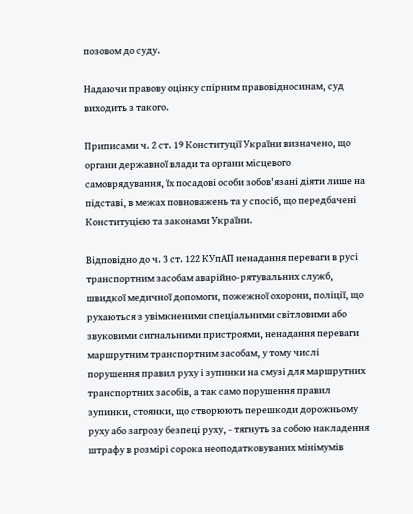позовом до суду.

Надаючи правову оцінку спірним правовідносинам, суд виходить з такого.

Приписами ч. 2 ст. 19 Конституції України визначено, що органи державної влади та органи місцевого самоврядування, їх посадові особи зобов'язані діяти лише на підставі, в межах повноважень та у спосіб, що передбачені Конституцією та законами України.

Відповідно до ч. 3 ст. 122 КУпАП ненадання переваги в русі транспортним засобам аварійно-рятувальних служб, швидкої медичної допомоги, пожежної охорони, поліції, що рухаються з увімкненими спеціальними світловими або звуковими сигнальними пристроями, ненадання переваги маршрутним транспортним засобам, у тому числі порушення правил руху і зупинки на смузі для маршрутних транспортних засобів, а так само порушення правил зупинки, стоянки, що створюють перешкоди дорожньому руху або загрозу безпеці руху, - тягнуть за собою накладення штрафу в розмірі сорока неоподатковуваних мінімумів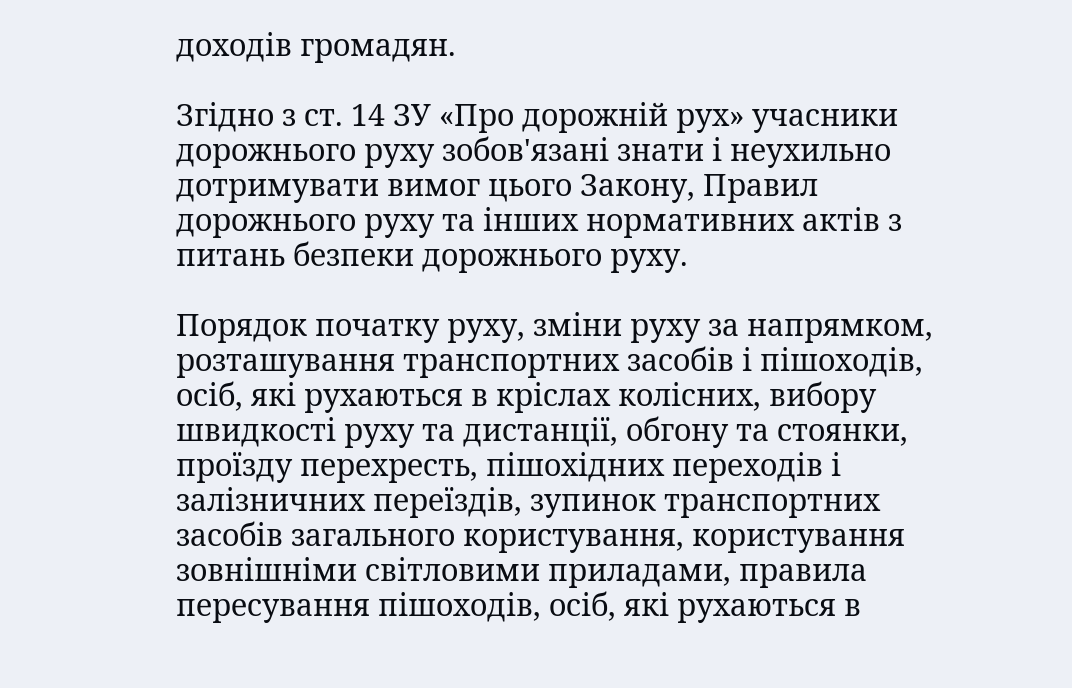доходів громадян.

Згідно з ст. 14 ЗУ «Про дорожній рух» учасники дорожнього руху зобов'язані знати і неухильно дотримувати вимог цього Закону, Правил дорожнього руху та інших нормативних актів з питань безпеки дорожнього руху.

Порядок початку руху, зміни руху за напрямком, розташування транспортних засобів і пішоходів, осіб, які рухаються в кріслах колісних, вибору швидкості руху та дистанції, обгону та стоянки, проїзду перехресть, пішохідних переходів і залізничних переїздів, зупинок транспортних засобів загального користування, користування зовнішніми світловими приладами, правила пересування пішоходів, осіб, які рухаються в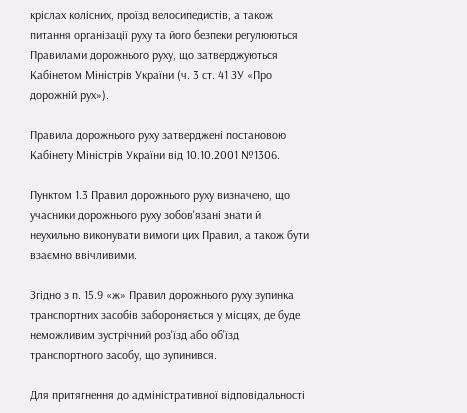кріслах колісних, проїзд велосипедистів, а також питання організації руху та його безпеки регулюються Правилами дорожнього руху, що затверджуються Кабінетом Міністрів України (ч. 3 ст. 41 ЗУ «Про дорожній рух»).

Правила дорожнього руху затверджені постановою Кабінету Міністрів України від 10.10.2001 №1306.

Пунктом 1.3 Правил дорожнього руху визначено, що учасники дорожнього руху зобов'язані знати й неухильно виконувати вимоги цих Правил, а також бути взаємно ввічливими.

Згідно з п. 15.9 «ж» Правил дорожнього руху зупинка транспортних засобів забороняється у місцях, де буде неможливим зустрічний роз'їзд або об'їзд транспортного засобу, що зупинився.

Для притягнення до адміністративної відповідальності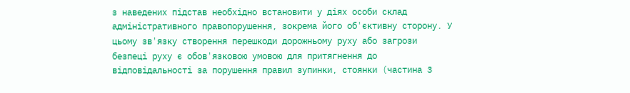з наведених підстав необхідно встановити у діях особи склад адміністративного правопорушення, зокрема його об'єктивну сторону. У цьому зв'язку створення перешкоди дорожньому руху або загрози безпеці руху є обов'язковою умовою для притягнення до відповідальності за порушення правил зупинки, стоянки (частина 3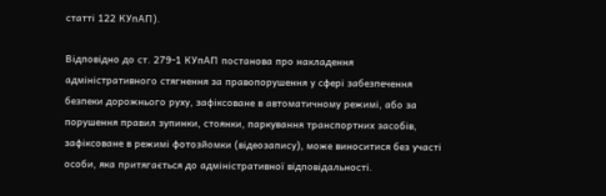статті 122 КУпАП).

Відповідно до ст. 279-1 КУпАП постанова про накладення адміністративного стягнення за правопорушення у сфері забезпечення безпеки дорожнього руху, зафіксоване в автоматичному режимі, або за порушення правил зупинки, стоянки, паркування транспортних засобів, зафіксоване в режимі фотозйомки (відеозапису), може виноситися без участі особи, яка притягається до адміністративної відповідальності.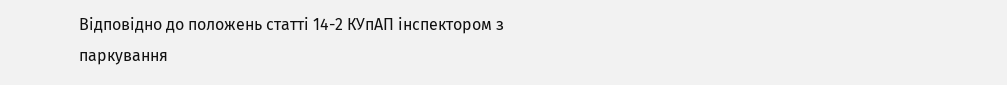Відповідно до положень статті 14-2 КУпАП інспектором з паркування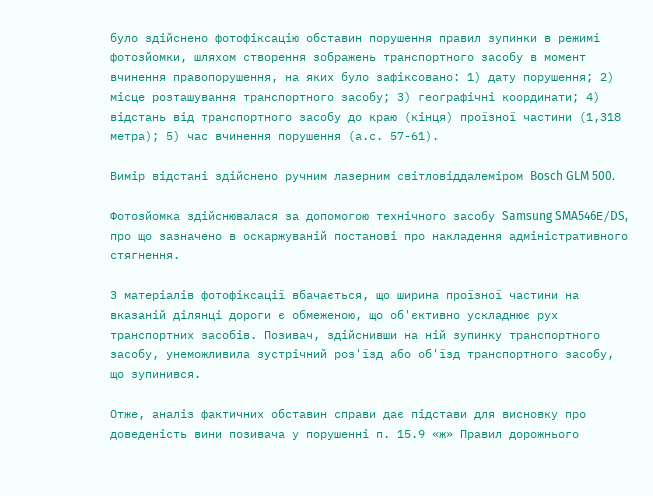було здійснено фотофіксацію обставин порушення правил зупинки в режимі фотозйомки, шляхом створення зображень транспортного засобу в момент вчинення правопорушення, на яких було зафіксовано: 1) дату порушення; 2) місце розташування транспортного засобу; 3) географічні координати; 4) відстань від транспортного засобу до краю (кінця) проїзної частини (1,318 метра); 5) час вчинення порушення (а.с. 57-61).

Вимір відстані здійснено ручним лазерним світловіддалеміром Bosch GLM 500.

Фотозйомка здійснювалася за допомогою технічного засобу Samsung SMA546Е/DS, про що зазначено в оскаржуваній постанові про накладення адміністративного стягнення.

З матеріалів фотофіксації вбачається, що ширина проїзної частини на вказаній ділянці дороги є обмеженою, що об'єктивно ускладнює рух транспортних засобів. Позивач, здійснивши на ній зупинку транспортного засобу, унеможливила зустрічний роз'їзд або об'їзд транспортного засобу, що зупинився.

Отже, аналіз фактичних обставин справи дає підстави для висновку про доведеність вини позивача у порушенні п. 15.9 «ж» Правил дорожнього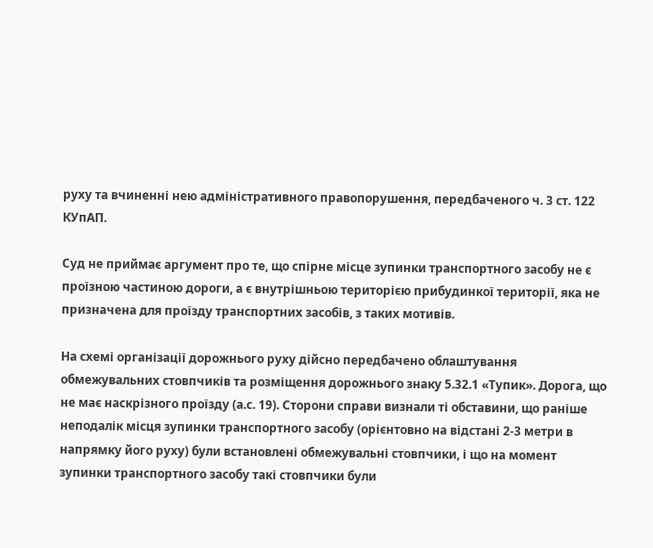руху та вчиненні нею адміністративного правопорушення, передбаченого ч. 3 ст. 122 КУпАП.

Суд не приймає аргумент про те, що спірне місце зупинки транспортного засобу не є проїзною частиною дороги, а є внутрішньою територією прибудинкої території, яка не призначена для проїзду транспортних засобів, з таких мотивів.

На схемі організації дорожнього руху дійсно передбачено облаштування обмежувальних стовпчиків та розміщення дорожнього знаку 5.32.1 «Тупик». Дорога, що не має наскрізного проїзду (а.с. 19). Сторони справи визнали ті обставини, що раніше неподалік місця зупинки транспортного засобу (орієнтовно на відстані 2-3 метри в напрямку його руху) були встановлені обмежувальні стовпчики, і що на момент зупинки транспортного засобу такі стовпчики були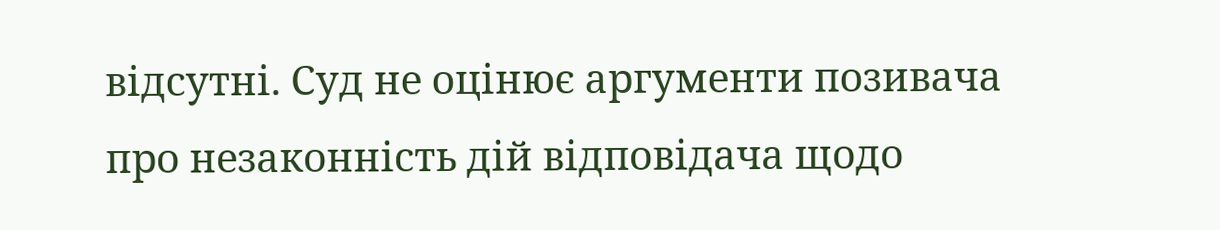відсутні. Суд не оцінює аргументи позивача про незаконність дій відповідача щодо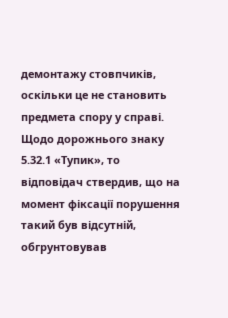демонтажу стовпчиків, оскільки це не становить предмета спору у справі. Щодо дорожнього знаку 5.32.1 «Тупик», то відповідач ствердив, що на момент фіксації порушення такий був відсутній, обгрунтовував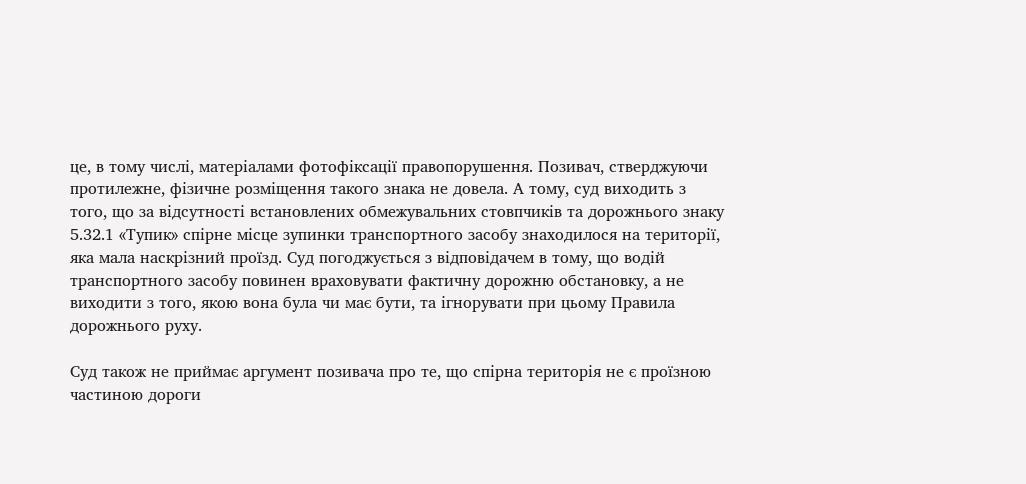це, в тому числі, матеріалами фотофіксації правопорушення. Позивач, стверджуючи протилежне, фізичне розміщення такого знака не довела. А тому, суд виходить з того, що за відсутності встановлених обмежувальних стовпчиків та дорожнього знаку 5.32.1 «Тупик» спірне місце зупинки транспортного засобу знаходилося на території, яка мала наскрізний проїзд. Суд погоджується з відповідачем в тому, що водій транспортного засобу повинен враховувати фактичну дорожню обстановку, а не виходити з того, якою вона була чи має бути, та ігнорувати при цьому Правила дорожнього руху.

Суд також не приймає аргумент позивача про те, що спірна територія не є проїзною частиною дороги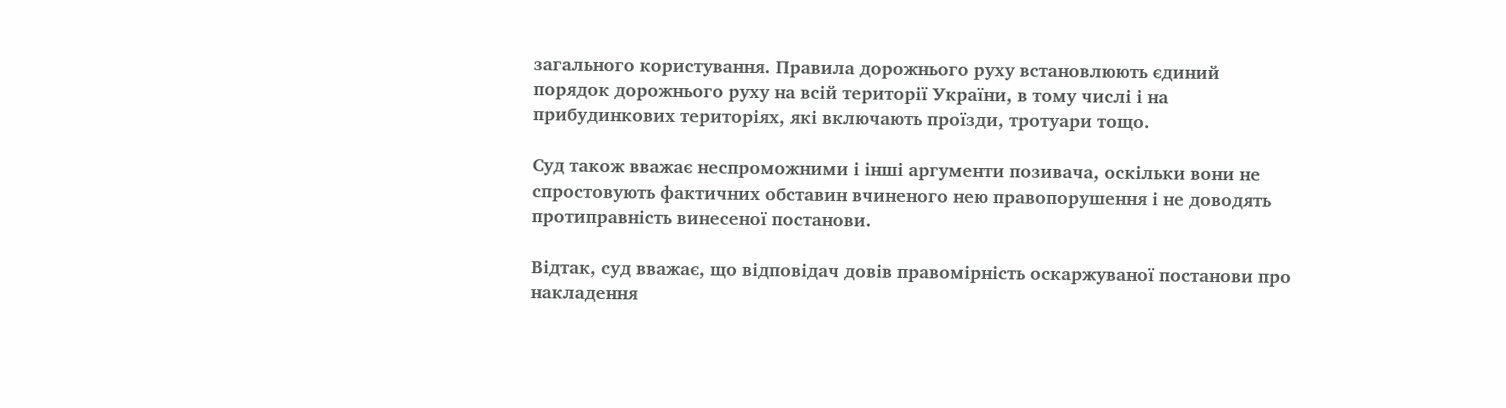загального користування. Правила дорожнього руху встановлюють єдиний порядок дорожнього руху на всій території України, в тому числі і на прибудинкових територіях, які включають проїзди, тротуари тощо.

Суд також вважає неспроможними і інші аргументи позивача, оскільки вони не спростовують фактичних обставин вчиненого нею правопорушення і не доводять протиправність винесеної постанови.

Відтак, суд вважає, що відповідач довів правомірність оскаржуваної постанови про накладення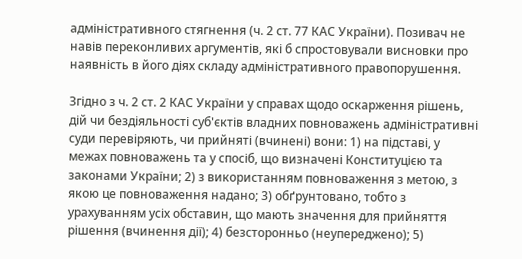адміністративного стягнення (ч. 2 ст. 77 КАС України). Позивач не навів переконливих аргументів, які б спростовували висновки про наявність в його діях складу адміністративного правопорушення.

Згідно з ч. 2 ст. 2 КАС України у справах щодо оскарження рішень, дій чи бездіяльності суб'єктів владних повноважень адміністративні суди перевіряють, чи прийняті (вчинені) вони: 1) на підставі, у межах повноважень та у спосіб, що визначені Конституцією та законами України; 2) з використанням повноваження з метою, з якою це повноваження надано; 3) обґрунтовано, тобто з урахуванням усіх обставин, що мають значення для прийняття рішення (вчинення дії); 4) безсторонньо (неупереджено); 5)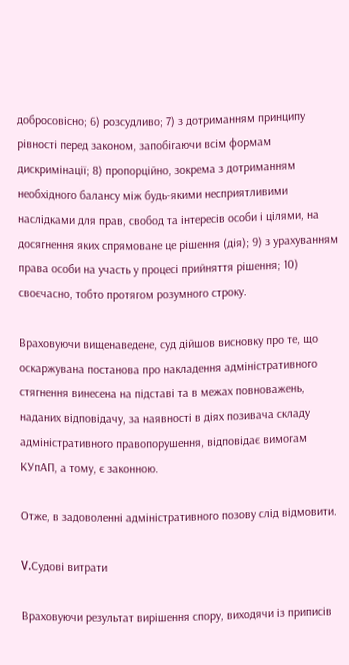добросовісно; 6) розсудливо; 7) з дотриманням принципу рівності перед законом, запобігаючи всім формам дискримінації; 8) пропорційно, зокрема з дотриманням необхідного балансу між будь-якими несприятливими наслідками для прав, свобод та інтересів особи і цілями, на досягнення яких спрямоване це рішення (дія); 9) з урахуванням права особи на участь у процесі прийняття рішення; 10) своєчасно, тобто протягом розумного строку.

Враховуючи вищенаведене, суд дійшов висновку про те, що оскаржувана постанова про накладення адміністративного стягнення винесена на підставі та в межах повноважень, наданих відповідачу, за наявності в діях позивача складу адміністративного правопорушення, відповідає вимогам КУпАП, а тому, є законною.

Отже, в задоволенні адміністративного позову слід відмовити.

V.Судові витрати

Враховуючи результат вирішення спору, виходячи із приписів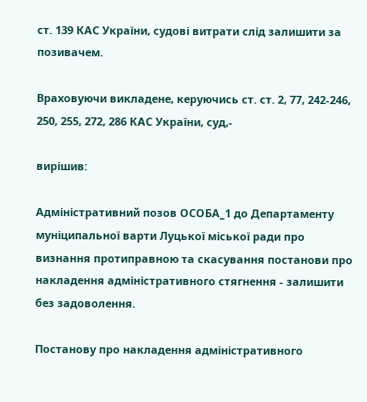ст. 139 КАС України, судові витрати слід залишити за позивачем.

Враховуючи викладене, керуючись ст. ст. 2, 77, 242-246, 250, 255, 272, 286 КАС України, суд,-

вирішив:

Адміністративний позов ОСОБА_1 до Департаменту муніципальної варти Луцької міської ради про визнання протиправною та скасування постанови про накладення адміністративного стягнення - залишити без задоволення.

Постанову про накладення адміністративного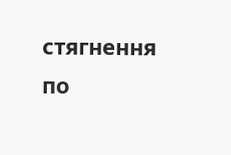стягнення по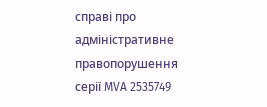справі про адміністративне правопорушення серії MVA 2535749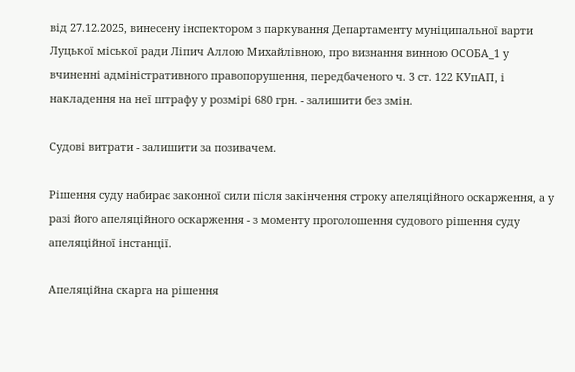від 27.12.2025, винесену інспектором з паркування Департаменту муніципальної варти Луцької міської ради Ліпич Аллою Михайлівною, про визнання винною ОСОБА_1 у вчиненні адміністративного правопорушення, передбаченого ч. 3 ст. 122 КУпАП, і накладення на неї штрафу у розмірі 680 грн. - залишити без змін.

Судові витрати - залишити за позивачем.

Рішення суду набирає законної сили після закінчення строку апеляційного оскарження, а у разі його апеляційного оскарження - з моменту проголошення судового рішення суду апеляційної інстанції.

Апеляційна скарга на рішення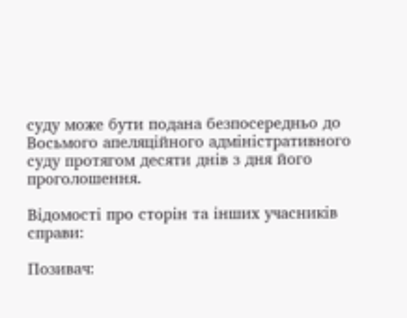суду може бути подана безпосередньо до Восьмого апеляційного адміністративного суду протягом десяти днів з дня його проголошення.

Відомості про сторін та інших учасників справи:

Позивач: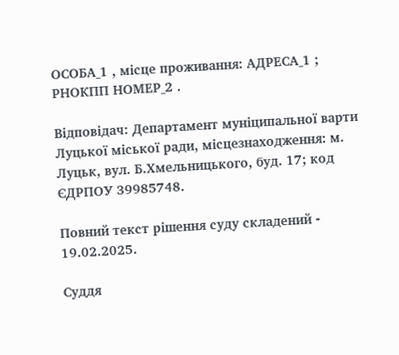ОСОБА_1 , місце проживання: АДРЕСА_1 ; РНОКПП НОМЕР_2 .

Відповідач: Департамент муніципальної варти Луцької міської ради, місцезнаходження: м. Луцьк, вул. Б.Хмельницького, буд. 17; код ЄДРПОУ 39985748.

Повний текст рішення суду складений - 19.02.2025.

Суддя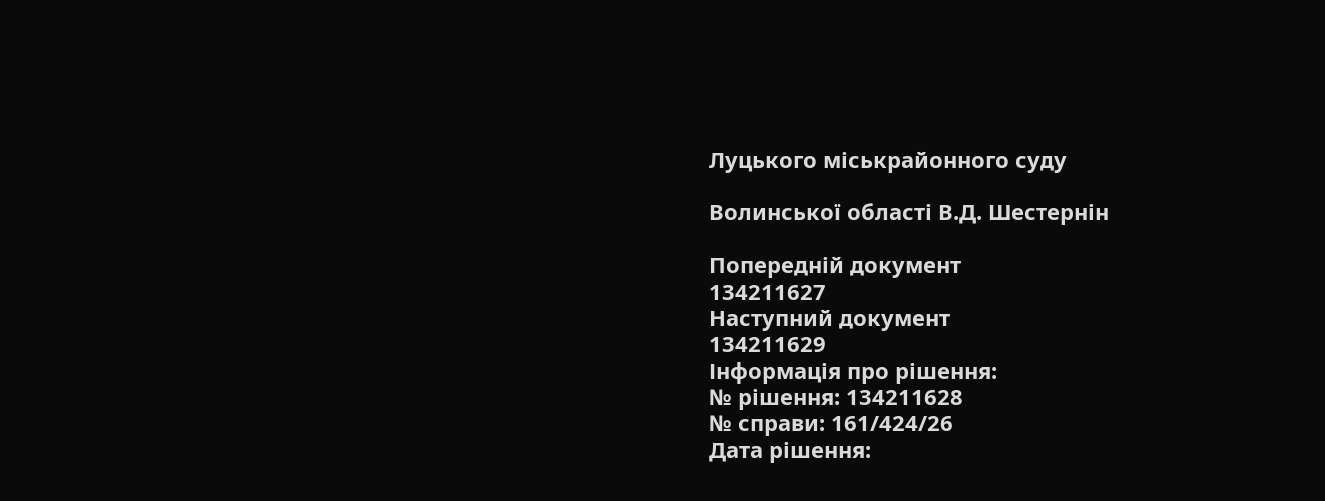Луцького міськрайонного суду

Волинської області В.Д. Шестернін

Попередній документ
134211627
Наступний документ
134211629
Інформація про рішення:
№ рішення: 134211628
№ справи: 161/424/26
Дата рішення: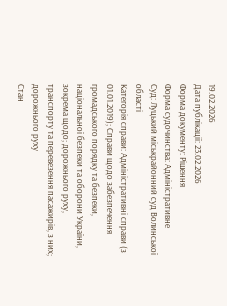19.02.2026
Дата публікації: 23.02.2026
Форма документу: Рішення
Форма судочинства: Адміністративне
Суд: Луцький міськрайонний суд Волинської області
Категорія справи: Адміністративні справи (з 01.01.2019); Справи щодо забезпечення громадського порядку та безпеки, національної безпеки та оборони України, зокрема щодо; дорожнього руху, транспорту та перевезення пасажирів, з них; дорожнього руху
Стан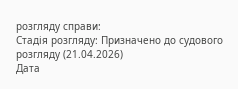розгляду справи:
Стадія розгляду: Призначено до судового розгляду (21.04.2026)
Дата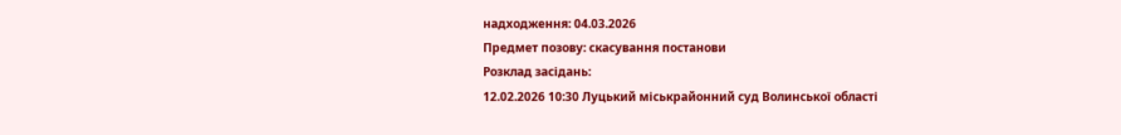надходження: 04.03.2026
Предмет позову: скасування постанови
Розклад засідань:
12.02.2026 10:30 Луцький міськрайонний суд Волинської області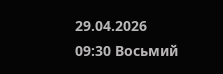29.04.2026 09:30 Восьмий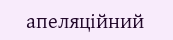апеляційний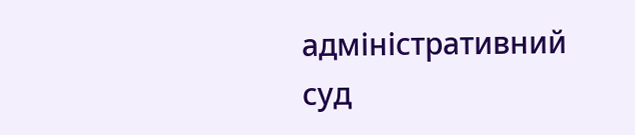адміністративний суд